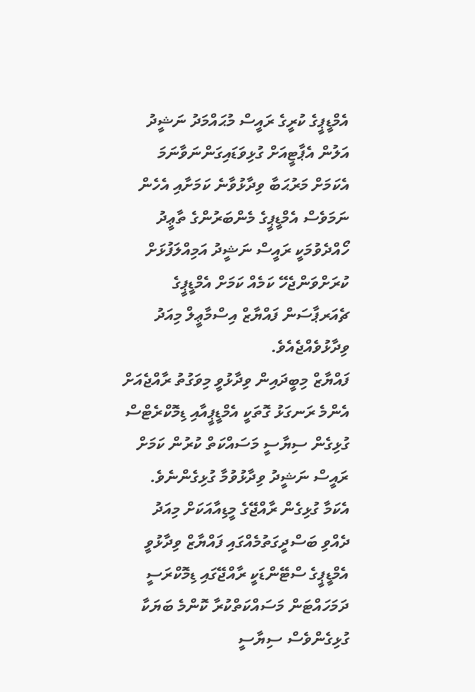އެމްޑީޕީގެ ކުރީގެ ރައީސް މުޙައްމަދު ނަޝީދު އަލުން އެޕާޓީއަށް ގުޅިވަޑައިގަންނަވާނަމަ އެކަމަށް މަރުޙަބާ ވިދާޅުވާނެ ކަމަށާއި އެހެން ނަމަވެސް އެމްޑީޕީގެ މެންބަރުންގެ ތާޢީދު ހޯއްދެވުމަކީ ރައީސް ނަޝީދު އަމިއްލަފުޅަށް ކުރަށްވަންޖެހޭ ކަމެއް ކަމަށް އެމްޑީޕީގެ ޗެއަރޕާސަން ފައްޔާޒް އިސްމާޢީލް މިއަދު ވިދާޅުވެއްޖެއެވެ.
ފައްޔާޒް މިބީދައިން ވިދާޅުވީ މިވަގުތު ރާއްޖެއަށް އެންމެ ރަނގަޅު ގޮތަކީ އެމްޑީޕީއާއި ޑިމޮކްރެޓްސް ގުޅިގެން ސިޔާސީ މަސައްކަތް ކުރުން ކަމަށް ރައީސް ނަޝީދު ވިދާޅުވުމާ ގުޅިގެންނެވެ.
އެކަމާ ގުޅިގެން ރާއްޖޭގެ މީޑިއާއަކަށް މިއަދު ދެއްވި ބަސްދީގަތުމެއްގައި ފައްޔާޒް ވިދާޅުވީ އެމްޑީޕީގެ ސްޓޭންޑަކީ ރާއްޖޭގައި ޑިމޮކްރަސީ ދަމަހައްޓަން މަސައްކަތްކުރާ ކޮންމެ ބަޔަކާ ގުޅިގެންވެސް ސިޔާސީ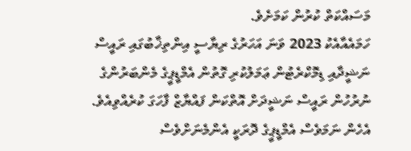މަސައްކަތް ކުރުން ކަމަށެވެ.
ހަމައެއާއެކު 2023 ވަނަ އަހަރުގެ ރިޔާސީ އިންތިޚާބުގައި ރައީސް ނަޝީދާއި ޑިމޮކްރެޓުން ޢަމަލުކުރި ގޮތުން އެމްޑީޕީގެ މެންބަރުންގެ ނުރުހުން ރައީސް ނަޝީދަށް އޮތްކަން ފައްޔާޒް ފާހަގަ ކުރެއްވިއެވެ. އެހެން ނަމަވެސް އެމްޑީޕީގެ ދޮރަކީ އެންމެނަށްވެސް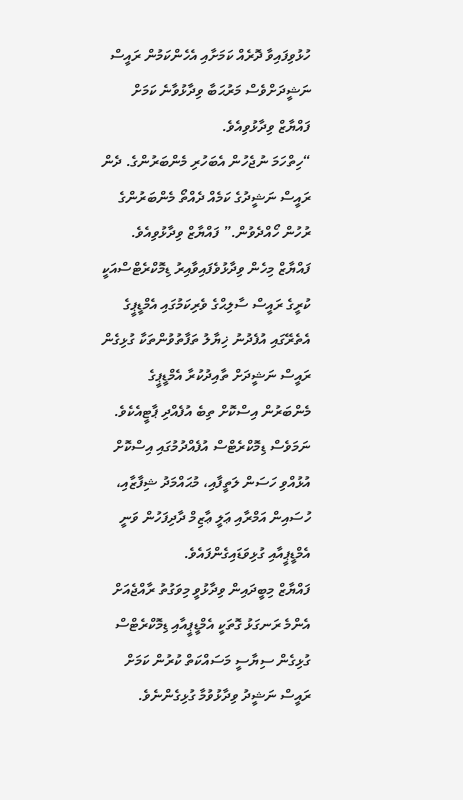ހުޅުވިފައިވާ ދޮރެއް ކަމަށާއި އެހެންކަމުން ރައީސް ނަޝީދަށްވެސް މަރުޙަބާ ވިދާޅުވާނެ ކަމަށް ފައްޔާޒް ވިދާޅުވިއެވެ.
“ހިތްހަމަ ނުޖެހުން އެބަހުރި މެންބަރުންގެ. ދެން ރައީސް ނަޝީދުގެ ކަމެއް ދެއްތޯ މެންބަރުންގެ ރުހުން ހޯއްދެވުން.” ފައްޔާޒް ވިދާޅުވިއެވެ.
ފައްޔާޒް މިހެން ވިދާޅުވެފައިވާއިރު ޑިމޮކްރެޓްސްއަކީ ކުރީގެ ރައީސް ސާލިޙްގެ ވެރިކަމުގައި އެމްޑީޕީގެ އެތެރޭގައި އުފެދުނު ޚިޔާލު ތަފާތުވުންތަކާ ގުޅިގެން ރައީސް ނަޝީދަށް ތާއިދުކުރާ އެމްޑީޕީގެ މެންބަރުން އިސްކޮށް ތިބެ އުފެއްދި ޕާޓީއެކެވެ.
ނަމަވެސް ޑިމޮކްރެޓްސް އުފެއްދުމުގައި އިސްކޮށް އުޅުއްވި ހަސަން ލަތީފާއި، މުޙައްމަދު ޝިފާޒާއި، ހުސައިން އަމްރާއި ޢަލީ ޢާޒިމް ދާދިފަހުން ވަނީ އެމްޑީޕީއާއި ގުޅިވަޑައިގެންފައެވެ.
ފައްޔާޒް މިބީދައިން ވިދާޅުވީ މިވަގުތު ރާއްޖެއަށް އެންމެ ރަނގަޅު ގޮތަކީ އެމްޑީޕީއާއި ޑިމޮކްރެޓްސް ގުޅިގެން ސިޔާސީ މަސައްކަތް ކުރުން ކަމަށް ރައީސް ނަޝީދު ވިދާޅުވުމާ ގުޅިގެންނެވެ.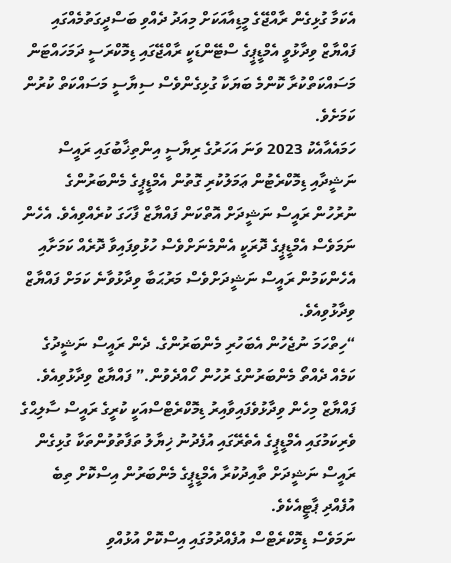އެކަމާ ގުޅިގެން ރާއްޖޭގެ މީޑިއާއަކަށް މިއަދު ދެއްވި ބަސްދީގަތުމެއްގައި ފައްޔާޒް ވިދާޅުވީ އެމްޑީޕީގެ ސްޓޭންޑަކީ ރާއްޖޭގައި ޑިމޮކްރަސީ ދަމަހައްޓަން މަސައްކަތްކުރާ ކޮންމެ ބަޔަކާ ގުޅިގެންވެސް ސިޔާސީ މަސައްކަތް ކުރުން ކަމަށެވެ.
ހަމައެއާއެކު 2023 ވަނަ އަހަރުގެ ރިޔާސީ އިންތިޚާބުގައި ރައީސް ނަޝީދާއި ޑިމޮކްރެޓުން ޢަމަލުކުރި ގޮތުން އެމްޑީޕީގެ މެންބަރުންގެ ނުރުހުން ރައީސް ނަޝީދަށް އޮތްކަން ފައްޔާޒް ފާހަގަ ކުރެއްވިއެވެ. އެހެން ނަމަވެސް އެމްޑީޕީގެ ދޮރަކީ އެންމެނަށްވެސް ހުޅުވިފައިވާ ދޮރެއް ކަމަށާއި އެހެންކަމުން ރައީސް ނަޝީދަށްވެސް މަރުޙަބާ ވިދާޅުވާނެ ކަމަށް ފައްޔާޒް ވިދާޅުވިއެވެ.
“ހިތްހަމަ ނުޖެހުން އެބަހުރި މެންބަރުންގެ. ދެން ރައީސް ނަޝީދުގެ ކަމެއް ދެއްތޯ މެންބަރުންގެ ރުހުން ހޯއްދެވުން.” ފައްޔާޒް ވިދާޅުވިއެވެ.
ފައްޔާޒް މިހެން ވިދާޅުވެފައިވާއިރު ޑިމޮކްރެޓްސްއަކީ ކުރީގެ ރައީސް ސާލިޙްގެ ވެރިކަމުގައި އެމްޑީޕީގެ އެތެރޭގައި އުފެދުނު ޚިޔާލު ތަފާތުވުންތަކާ ގުޅިގެން ރައީސް ނަޝީދަށް ތާއިދުކުރާ އެމްޑީޕީގެ މެންބަރުން އިސްކޮށް ތިބެ އުފެއްދި ޕާޓީއެކެވެ.
ނަމަވެސް ޑިމޮކްރެޓްސް އުފެއްދުމުގައި އިސްކޮށް އުޅުއްވި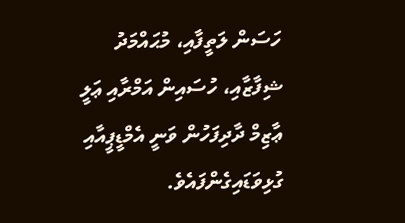ހަސަން ލަތީފާއި، މުޙައްމަދު ޝިފާޒާއި، ހުސައިން އަމްރާއި ޢަލީ ޢާޒިމް ދާދިފަހުން ވަނީ އެމްޑީޕީއާއި ގުޅިވަޑައިގެންފައެވެ.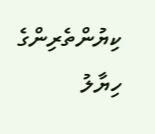ކިޔުންތެރިންގެ ހިޔާލު